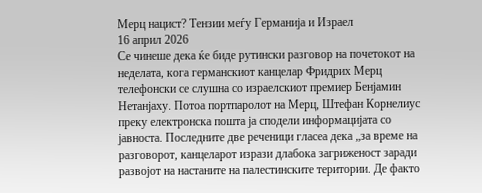Мерц нацист? Тензии меѓу Германија и Израел
16 април 2026
Се чинеше дека ќе биде рутински разговор на почетокот на неделата, кога германскиот канцелар Фридрих Мерц телефонски се слушна со израелскиот премиер Бенјамин Нетанјаху. Потоа портпаролот на Мерц, Штефан Корнелиус преку електронска пошта ја сподели информацијата со јавноста. Последните две реченици гласеа дека „за време на разговорот, канцеларот изрази длабока загриженост заради развојот на настаните на палестинските територии. Де факто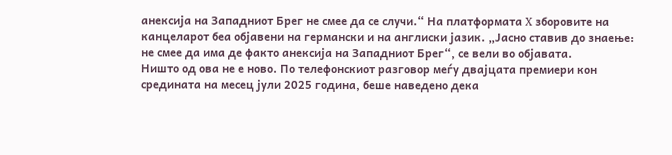анексија на Западниот Брег не смее да се случи.“ На платформата X зборовите на канцеларот беа објавени на германски и на англиски јазик. „Јасно ставив до знаење: не смее да има де факто анексија на Западниот Брег“, се вели во објавата.
Ништо од ова не е ново. По телефонскиот разговор меѓу двајцата премиери кон средината на месец јули 2025 година, беше наведено дека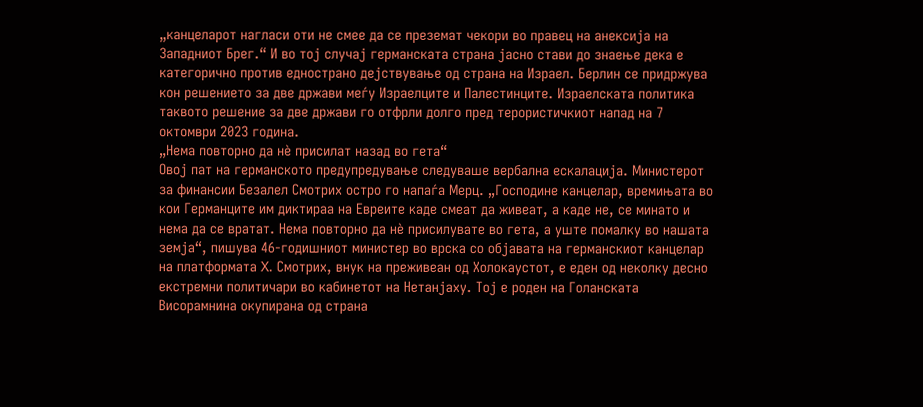„канцеларот нагласи оти не смее да се преземат чекори во правец на анексија на Западниот Брег.“ И во тој случај германската страна јасно стави до знаење дека е категорично против еднострано дејствување од страна на Израел. Берлин се придржува кон решението за две држави меѓу Израелците и Палестинците. Израелската политика таквото решение за две држави го отфрли долго пред терористичкиот напад на 7 октомври 2023 година.
„Нема повторно да нè присилат назад во гета“
Овој пат на германското предупредување следуваше вербална ескалација. Министерот за финансии Безалел Смотрих остро го напаѓа Мерц. „Господине канцелар, времињата во кои Германците им диктираа на Евреите каде смеат да живеат, а каде не, се минато и нема да се вратат. Нема повторно да нѐ присилувате во гета, а уште помалку во нашата земја“, пишува 46-годишниот министер во врска со објавата на германскиот канцелар на платформата X. Смотрих, внук на преживеан од Холокаустот, е еден од неколку десно екстремни политичари во кабинетот на Нетанјаху. Тој е роден на Голанската Висорамнина окупирана од страна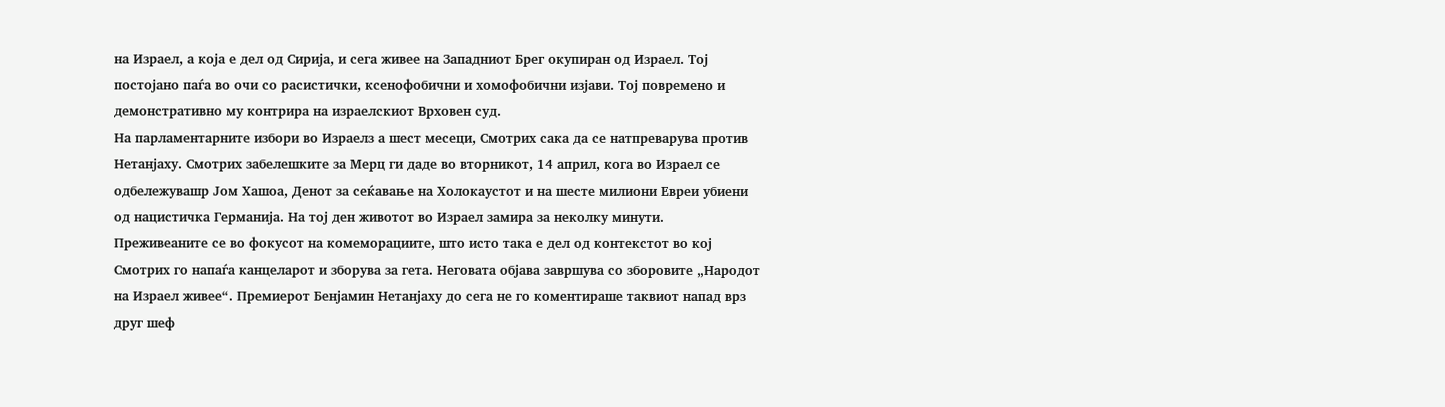на Израел, а која е дел од Сирија, и сега живее на Западниот Брег окупиран од Израел. Тој постојано паѓа во очи со расистички, ксенофобични и хомофобични изјави. Тој повремено и демонстративно му контрира на израелскиот Врховен суд.
На парламентарните избори во Израелз а шест месеци, Смотрих сака да се натпреварува против Нетанјаху. Смотрих забелешките за Мерц ги даде во вторникот, 14 април, кога во Израел се одбележувашр Јом Хашоа, Денот за сеќавање на Холокаустот и на шесте милиони Евреи убиени од нацистичка Германија. На тој ден животот во Израел замира за неколку минути. Преживеаните се во фокусот на комеморациите, што исто така е дел од контекстот во кој Смотрих го напаѓа канцеларот и зборува за гета. Неговата објава завршува со зборовите „Народот на Израел живее“. Премиерот Бенјамин Нетанјаху до сега не го коментираше таквиот напад врз друг шеф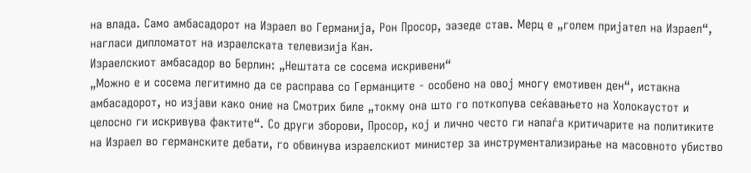на влада. Само амбасадорот на Израел во Германија, Рон Просор, зазеде став. Мерц е „голем пријател на Израел“, нагласи дипломатот на израелската телевизија Кан.
Израелскиот амбасадор во Берлин: „Нештата се сосема искривени“
„Можно е и сосема легитимно да се расправа со Германците - особено на овој многу емотивен ден“, истакна амбасадорот, но изјави како оние на Смотрих биле „токму она што го поткопува сеќавањето на Холокаустот и целосно ги искривува фактите“. Со други зборови, Просор, кој и лично често ги напаѓа критичарите на политиките на Израел во германските дебати, го обвинува израелскиот министер за инструментализирање на масовното убиство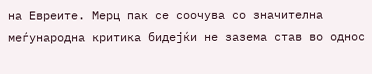на Евреите. Мерц пак се соочува со значителна меѓународна критика бидејќи не зазема став во однос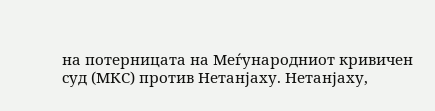на потерницата на Меѓународниот кривичен суд (МКС) против Нетанјаху. Нетанјаху,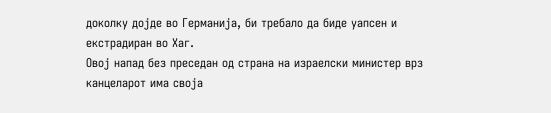доколку дојде во Германија, би требало да биде уапсен и екстрадиран во Хаг.
Овој напад без преседан од страна на израелски министер врз канцеларот има своја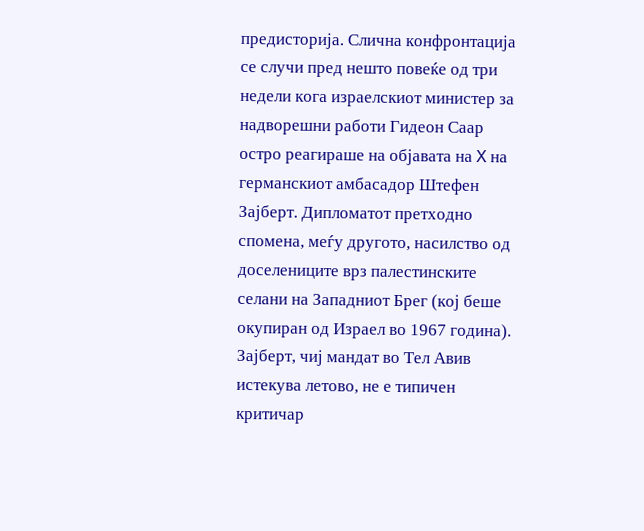предисторија. Слична конфронтација се случи пред нешто повеќе од три недели кога израелскиот министер за надворешни работи Гидеон Саар остро реагираше на објавата на X на германскиот амбасадор Штефен Зајберт. Дипломатот претходно спомена, меѓу другото, насилство од доселениците врз палестинските селани на Западниот Брег (кој беше окупиран од Израел во 1967 година).
Зајберт, чиј мандат во Тел Авив истекува летово, не е типичен критичар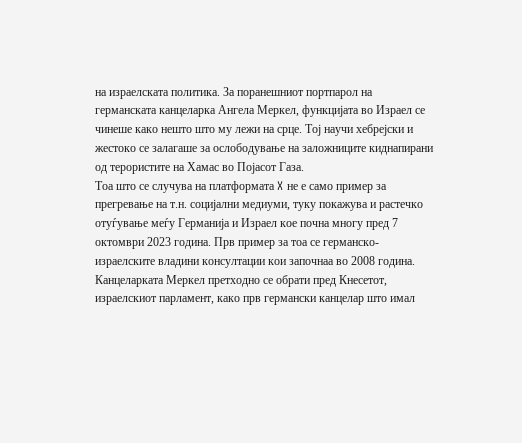на израелската политика. За поранешниот портпарол на германската канцеларка Ангела Меркел, функцијата во Израел се чинеше како нешто што му лежи на срце. Тој научи хебрејски и жестоко се залагаше за ослободување на заложниците киднапирани од терористите на Хамас во Појасот Газа.
Тоа што се случува на платформата X не е само пример за прегревање на т.н. социјални медиуми, туку покажува и растечко отуѓување меѓу Германија и Израел кое почна многу пред 7 октомври 2023 година. Прв пример за тоа се германско-израелските владини консултации кои започнаа во 2008 година. Канцеларката Меркел претходно се обрати пред Кнесетот, израелскиот парламент, како прв германски канцелар што имал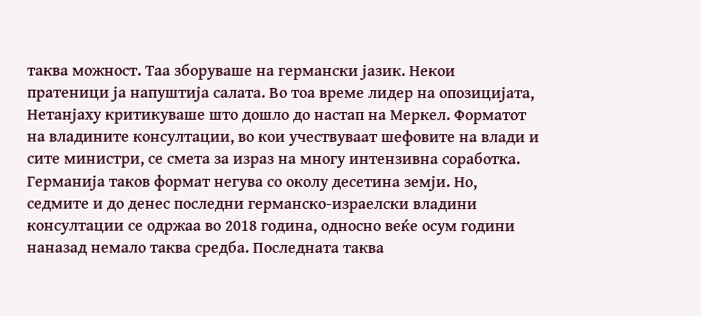таква можност. Таа зборуваше на германски јазик. Некои пратеници ја напуштија салата. Во тоа време лидер на опозицијата, Нетанјаху критикуваше што дошло до настап на Меркел. Форматот на владините консултации, во кои учествуваат шефовите на влади и сите министри, се смета за израз на многу интензивна соработка. Германија таков формат негува со околу десетина земји. Но, седмите и до денес последни германско-израелски владини консултации се одржаа во 2018 година, односно веќе осум години наназад немало таква средба. Последната таква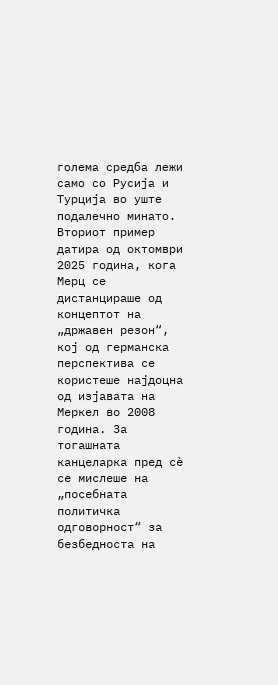голема средба лежи само со Русија и Турција во уште подалечно минато.
Вториот пример датира од октомври 2025 година, кога Мерц се дистанцираше од концептот на „државен резон“, кој од германска перспектива се користеше најдоцна од изјавата на Меркел во 2008 година. За тогашната канцеларка пред сѐ се мислеше на „посебната политичка одговорност“ за безбедноста на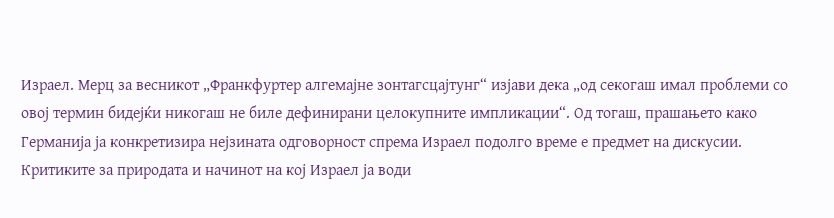Израел. Мерц за весникот „Франкфуртер алгемајне зонтагсцајтунг“ изјави дека „од секогаш имал проблеми со овој термин бидејќи никогаш не биле дефинирани целокупните импликации“. Од тогаш, прашањето како Германија ја конкретизира нејзината одговорност спрема Израел подолго време е предмет на дискусии. Критиките за природата и начинот на кој Израел ја води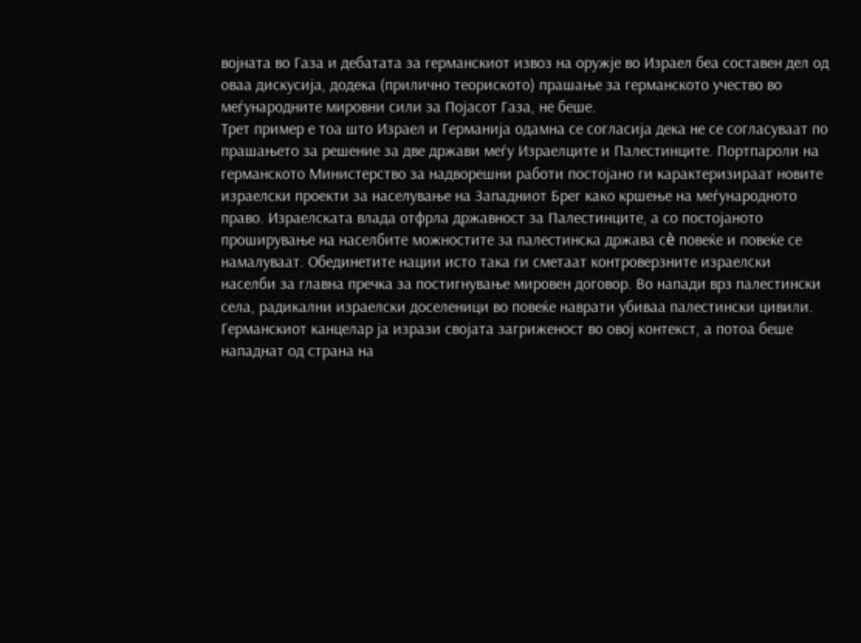војната во Газа и дебатата за германскиот извоз на оружје во Израел беа составен дел од оваа дискусија, додека (прилично теориското) прашање за германското учество во меѓународните мировни сили за Појасот Газа, не беше.
Трет пример е тоа што Израел и Германија одамна се согласија дека не се согласуваат по прашањето за решение за две држави меѓу Израелците и Палестинците. Портпароли на германското Министерство за надворешни работи постојано ги карактеризираат новите израелски проекти за населување на Западниот Брег како кршење на меѓународното право. Израелската влада отфрла државност за Палестинците, а со постојаното проширување на населбите можностите за палестинска држава сè повеќе и повеќе се намалуваат. Обединетите нации исто така ги сметаат контроверзните израелски населби за главна пречка за постигнување мировен договор. Во напади врз палестински села, радикални израелски доселеници во повеќе наврати убиваа палестински цивили. Германскиот канцелар ја изрази својата загриженост во овој контекст, а потоа беше нападнат од страна на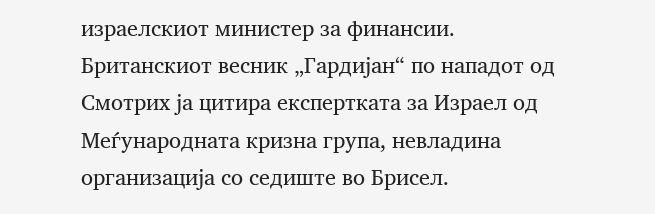израелскиот министер за финансии. Британскиот весник „Гардијан“ по нападот од Смотрих ја цитира експертката за Израел од Меѓународната кризна група, невладина организација со седиште во Брисел.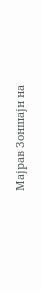Мајрав Зоншајн на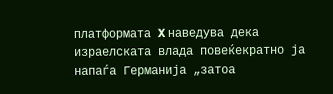платформата X наведува дека израелската влада повеќекратно ја напаѓа Германија „затоа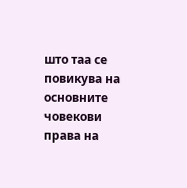што таа се повикува на основните човекови права на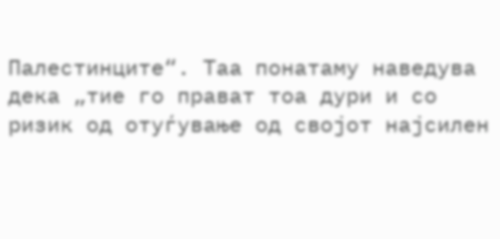Палестинците“. Таа понатаму наведува дека „тие го прават тоа дури и со ризик од отуѓување од својот најсилен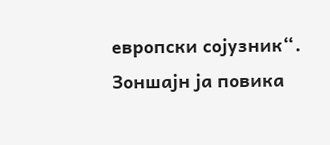европски сојузник“.
Зоншајн ја повика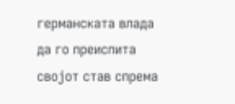германската влада да го преиспита својот став спрема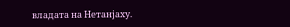владата на Нетанјаху.